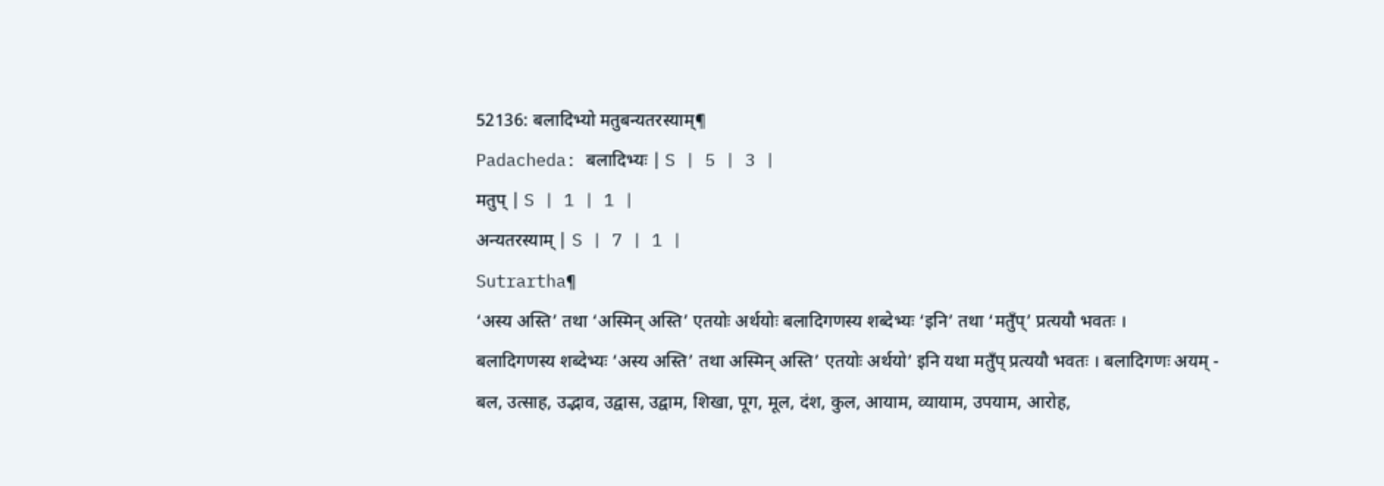52136: बलादिभ्यो मतुबन्यतरस्याम्¶
Padacheda: बलादिभ्यः | S | 5 | 3 |
मतुप् | S | 1 | 1 |
अन्यतरस्याम् | S | 7 | 1 |
Sutrartha¶
‘अस्य अस्ति’ तथा ‘अस्मिन् अस्ति’ एतयोः अर्थयोः बलादिगणस्य शब्देभ्यः ‘इनि’ तथा ‘मतुँप्’ प्रत्ययौ भवतः ।
बलादिगणस्य शब्देभ्यः ‘अस्य अस्ति’ तथा अस्मिन् अस्ति’ एतयोः अर्थयो’ इनि यथा मतुँप् प्रत्ययौ भवतः । बलादिगणः अयम् - बल, उत्साह, उद्भाव, उद्वास, उद्वाम, शिखा, पूग, मूल, दंश, कुल, आयाम, व्यायाम, उपयाम, आरोह,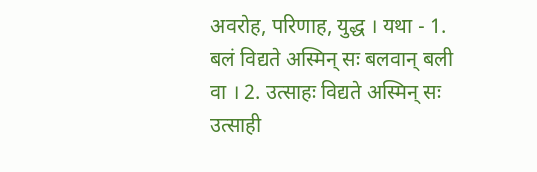अवरोह, परिणाह, युद्ध । यथा - 1. बलं विद्यते अस्मिन् सः बलवान् बली वा । 2. उत्साहः विद्यते अस्मिन् सः उत्साही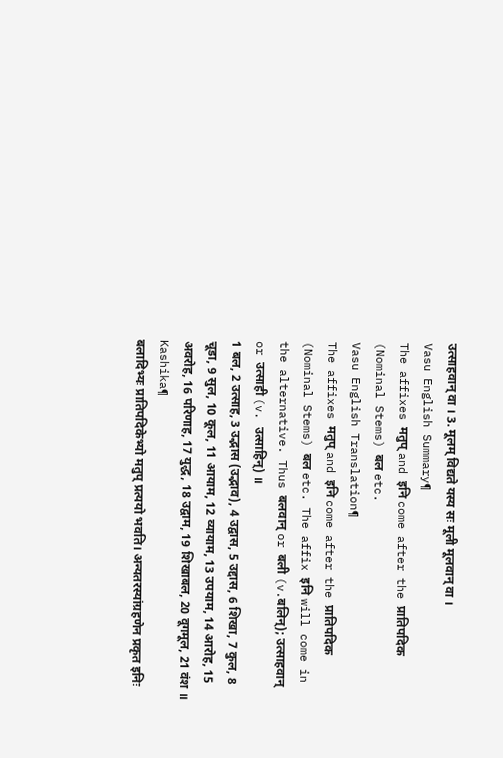उत्साहवान् वा । 3. मूलम् विद्यते यस्य सः मूली मूलवान् वा ।
Vasu English Summary¶
The affixes मतुप् and इनि come after the प्रातिपदिक (Nominal Stems) बल etc.
Vasu English Translation¶
The affixes मतुप् and इनि come after the प्रातिपदिक (Nominal Stems) बल etc. The affix इनि will come in the alternative. Thus बलवान् or बली (v.बलिन्); उत्साहवान् or उत्साही (v. उत्साहिन्) ॥
1 बल, 2 उत्साह, 3 उद्भास (उद्भाव), 4 उद्वास, 5 उद्दास, 6 शिखा, 7 कुल, 8 चूडा, 9 सुल, 10 कूल, 11 आयाम, 12 व्यायाम, 13 उपयाम, 14 आरोह, 15 अवरोह, 16 परिणाह, 17 युद्ध, 18 उद्वाम, 19 शिखाबल, 20 वूगमूल, 21 वंश ॥
Kashika¶
बलादिभ्यः प्रातिपदिकेभ्यो मतुप् प्रत्ययो भवति। अन्यतरस्यांग्रहणेन प्रकृत इनिः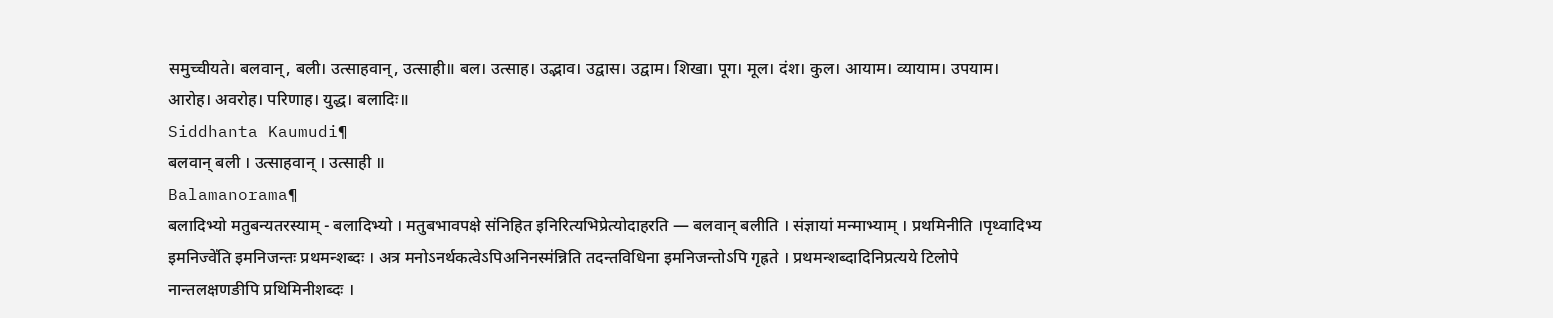समुच्चीयते। बलवान्, बली। उत्साहवान्, उत्साही॥ बल। उत्साह। उद्भाव। उद्वास। उद्वाम। शिखा। पूग। मूल। दंश। कुल। आयाम। व्यायाम। उपयाम। आरोह। अवरोह। परिणाह। युद्ध। बलादिः॥
Siddhanta Kaumudi¶
बलवान् बली । उत्साहवान् । उत्साही ॥
Balamanorama¶
बलादिभ्यो मतुबन्यतरस्याम् - बलादिभ्यो । मतुबभावपक्षे संनिहित इनिरित्यभिप्रेत्योदाहरति — बलवान् बलीति । संज्ञायां मन्माभ्याम् । प्रथमिनीति ।पृथ्वादिभ्य इमनिज्वे॑ति इमनिजन्तः प्रथमन्शब्दः । अत्र मनोऽनर्थकत्वेऽपिअनिनस्म॑न्निति तदन्तविधिना इमनिजन्तोऽपि गृह्रते । प्रथमन्शब्दादिनिप्रत्यये टिलोपे नान्तलक्षणङीपि प्रथिमिनीशब्दः ।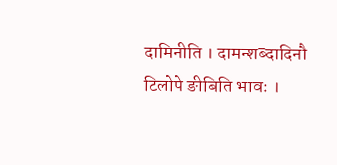दामिनीति । दामन्शब्दादिनौ टिलोपे ङीबिति भावः ।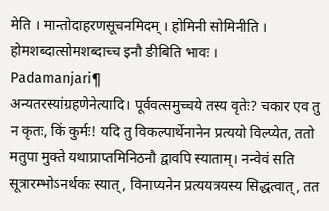मेति । मान्तोदाहरणसूचनमिदम् । होमिनी सोमिनीति । होमशब्दात्सोमशब्दाच्च इनौ ङीबिति भावः ।
Padamanjari¶
अन्यतरस्यांग्रहणेनेत्यादि। पूर्ववत्समुच्चये तस्य वृतेः? चकार एव तु न कृतः, किं कुर्मः! यदि तु विकल्पार्थेनानेन प्रत्ययो विल्प्येत, ततो मतुपा मुक्ते यथाप्राप्तमिनिठनौ द्वावपि स्याताम्। नन्वेवं सति सूत्रारम्भोऽनर्थकः स्यात्, विनाप्यनेन प्रत्ययत्रयस्य सिद्धत्वात्, तत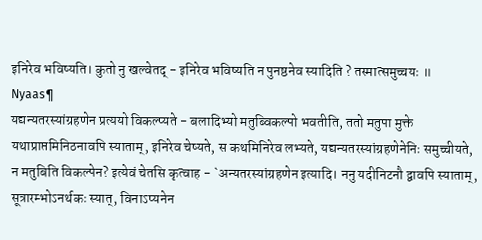इनिरेव भविष्यति। कुतो नु खल्वेतद् - इनिरेव भविष्यति न पुनष्ठनेव स्यादिति ? तस्मात्समुच्चयः ॥
Nyaas¶
यद्यन्यतरस्यांग्रहणेन प्रत्ययो विकल्प्यते - बलादिभ्यो मतुब्विकल्पो भवतीति, ततो मतुपा मुक्ते यथाप्राप्तमिनिठनावपि स्याताम्, इनिरेव चेष्यते, स कथमिनिरेव लभ्यते, यद्यन्यतरस्यांग्रहणेनेनिः समुच्चीयते, न मतुबिति विकल्पेन? इत्येवं चेतसि कृत्वाह - `अन्यतरस्यांग्रहणेन इत्यादि। ननु यदीनिटनौ द्वावपि स्याताम्, सूत्रारम्भोऽनर्थकः स्यात्, विनाऽप्यनेन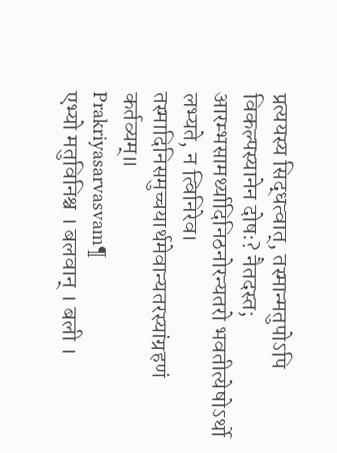प्रत्ययस्य सिद्धत्वात्, तस्मान्मतुपोऽपि विकल्पस्यानेन दोषः? नैतदस्त; आरम्भसामर्थ्यादिनिठनोरन्यतरो भवतीत्येषोऽर्थो लभ्यते, न त्विनिरेव। तस्मादिनिसमुच्चयार्थमेवान्यतरस्यांग्रहणं कर्तव्यम्॥
Prakriyasarvasvam¶
एभ्यो मतुविनिश्च । बलवान् । बली ।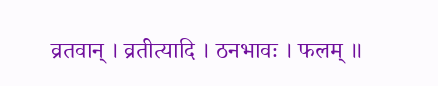व्रतवान् । व्रतीत्यादि । ठनभावः । फलम् ॥